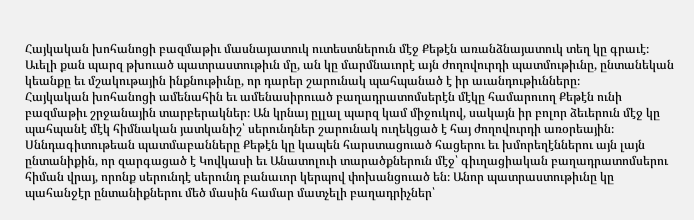Հայկական խոհանոցի բազմաթիւ մասնայատուկ ուտեստներուն մէջ Քեթէն առանձնայատուկ տեղ կը գրաւէ։ Աւելի քան պարզ թխուած պատրաստութիւն մը, ան կը մարմնաւորէ այն ժողովուրդի պատմութիւնը, ընտանեկան կեանքը եւ մշակութային ինքնութիւնը, որ դարեր շարունակ պահպանած է իր աւանդութիւնները։
Հայկական խոհանոցի ամենահին եւ ամենասիրուած բաղադրատոմսերէն մէկը համարուող Քեթէն ունի բազմաթիւ շրջանային տարբերակներ։ Ան կրնայ ըլլալ պարզ կամ միջուկով, սակայն իր բոլոր ձեւերուն մէջ կը պահպանէ մէկ հիմնական յատկանիշ՝ սերունդներ շարունակ ուղեկցած է հայ ժողովուրդի առօրեային։
Սննդագիտութեան պատմաբանները Քեթէն կը կապեն հարստացուած հացերու եւ խմորեղէններու այն լայն ընտանիքին, որ զարգացած է Կովկասի եւ Անատոլուի տարածքներուն մէջ՝ գիւղացիական բաղադրատոմսերու հիման վրայ, որոնք սերունդէ սերունդ բանաւոր կերպով փոխանցուած են։ Անոր պատրաստութիւնը կը պահանջէր ընտանիքներու մեծ մասին համար մատչելի բաղադրիչներ՝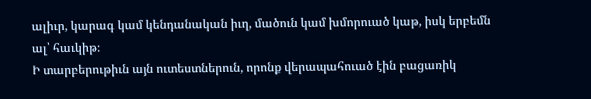ալիւր, կարագ կամ կենդանական իւղ, մածուն կամ խմորուած կաթ, իսկ երբեմն ալ՝ հաւկիթ։
Ի տարբերութիւն այն ուտեստներուն, որոնք վերապահուած էին բացառիկ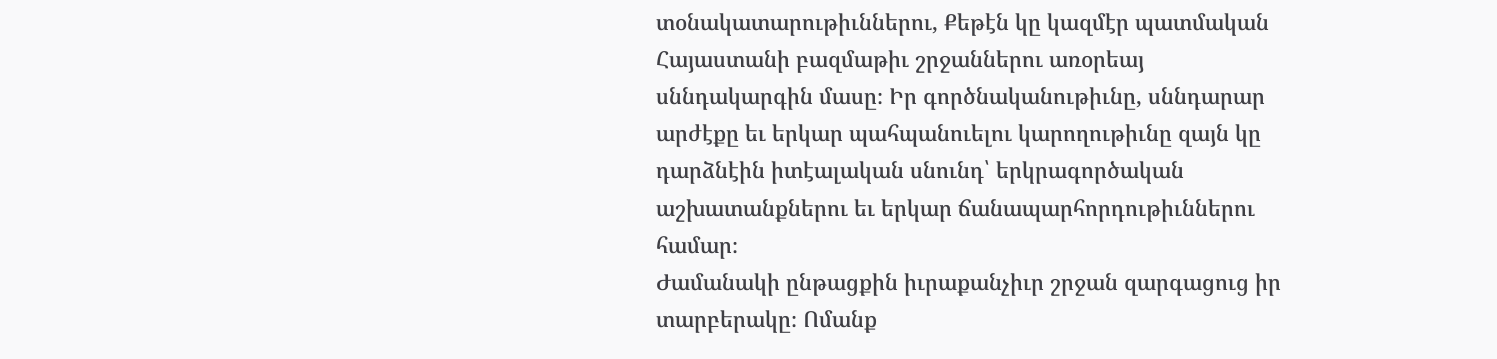տօնակատարութիւններու, Քեթէն կը կազմէր պատմական Հայաստանի բազմաթիւ շրջաններու առօրեայ սննդակարգին մասը։ Իր գործնականութիւնը, սննդարար արժէքը եւ երկար պահպանուելու կարողութիւնը զայն կը դարձնէին իտէալական սնունդ՝ երկրագործական աշխատանքներու եւ երկար ճանապարհորդութիւններու համար։
Ժամանակի ընթացքին իւրաքանչիւր շրջան զարգացուց իր տարբերակը։ Ոմանք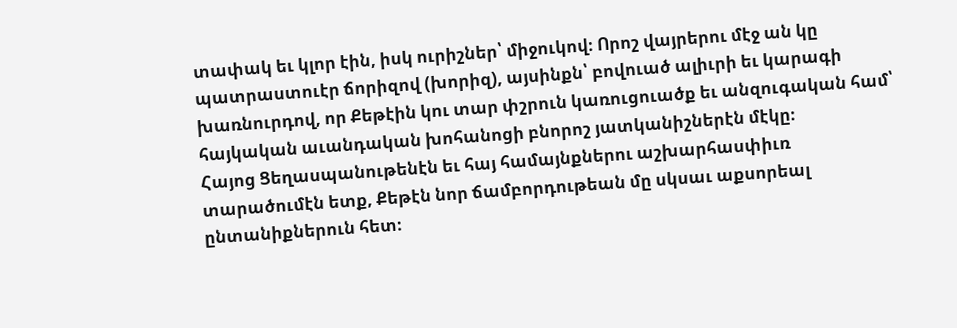տափակ եւ կլոր էին, իսկ ուրիշներ՝ միջուկով։ Որոշ վայրերու մէջ ան կը պատրաստուէր ճորիզով (խորիզ), այսինքն՝ բովուած ալիւրի եւ կարագի խառնուրդով, որ Քեթէին կու տար փշրուն կառուցուածք եւ անզուգական համ՝ հայկական աւանդական խոհանոցի բնորոշ յատկանիշներէն մէկը։
Հայոց Ցեղասպանութենէն եւ հայ համայնքներու աշխարհասփիւռ տարածումէն ետք, Քեթէն նոր ճամբորդութեան մը սկսաւ աքսորեալ ընտանիքներուն հետ։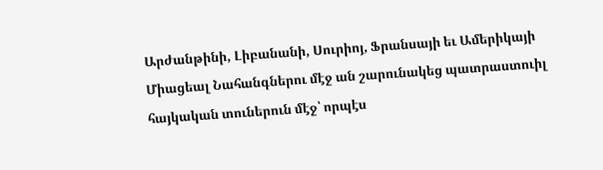Արժանթինի, Լիբանանի, Սուրիոյ, Ֆրանսայի եւ Ամերիկայի Միացեալ Նահանգներու մէջ ան շարունակեց պատրաստուիլ հայկական տուներուն մէջ՝ որպէս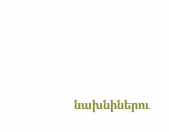նախնիներու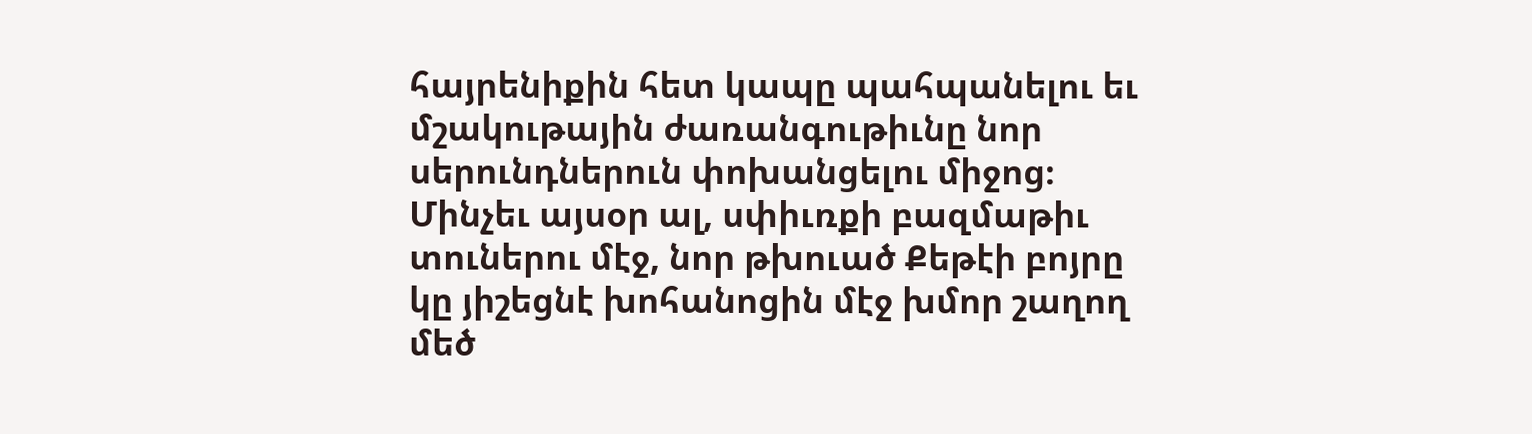հայրենիքին հետ կապը պահպանելու եւ մշակութային ժառանգութիւնը նոր սերունդներուն փոխանցելու միջոց։
Մինչեւ այսօր ալ, սփիւռքի բազմաթիւ տուներու մէջ, նոր թխուած Քեթէի բոյրը կը յիշեցնէ խոհանոցին մէջ խմոր շաղող մեծ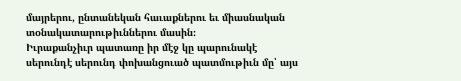մայրերու, ընտանեկան հաւաքներու եւ միասնական տօնակատարութիւններու մասին։
Իւրաքանչիւր պատառը իր մէջ կը պարունակէ սերունդէ սերունդ փոխանցուած պատմութիւն մը՝ այս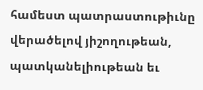համեստ պատրաստութիւնը վերածելով յիշողութեան, պատկանելիութեան եւ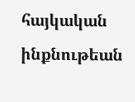հայկական ինքնութեան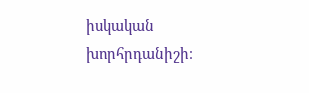իսկական խորհրդանիշի։